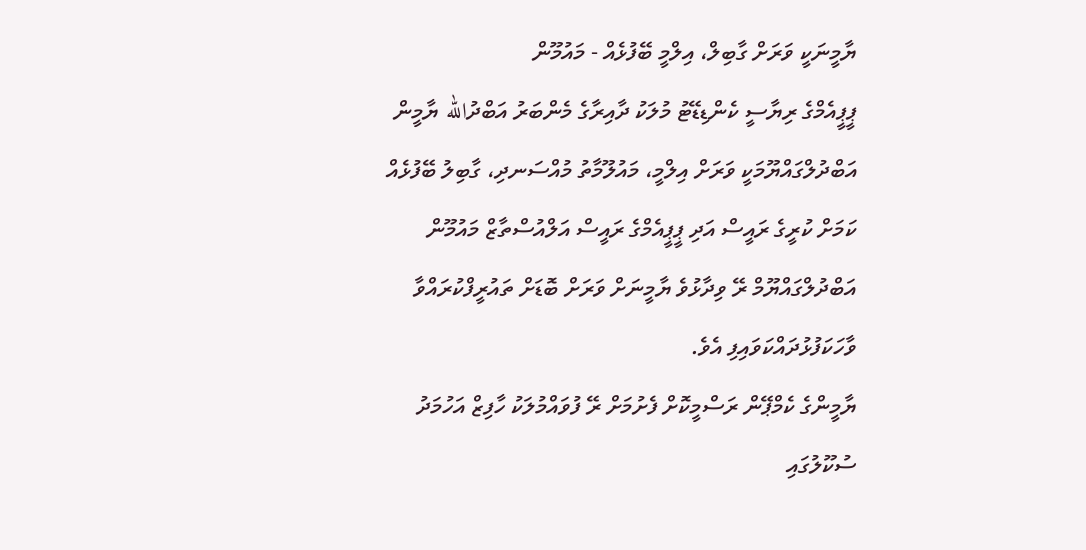ޔާމީނަކީ ވަރަށް ގާބިލް، އިލްމީ ބޭފުޅެއް - މައުމޫން
ޕީޕީއެމްގެ ރިޔާސީ ކެންޑިޑޭޓު މުލަކު ދާއިރާގެ މެންބަރު އަބްދުالله ޔާމީން އަބްދުލްގައްޔޫމަކީ ވަރަށް އިލްމީ، މައުލޫމާތު މުއްސަނދި، ގާބިލު ބޭފުޅެއް ކަމަށް ކުރީގެ ރައީސް އަދި ޕީޕީއެމްގެ ރައީސް އަލްއުސްތާޒް މައުމޫން އަބްދުލްގައްޔޫމް ރޭ ވިދާޅުވެ ޔާމީނަށް ވަރަށް ބޮޑަށް ތައުރީފްކުރައްވާ ވާހަކަފުޅުދައްކަވައިފި އެވެ.
ޔާމީންގެ ކެމްޕޭން ރަސްމީކޮށް ފެށުމަށް ރޭ ފުވައްމުލަކު ހާފިޒް އަހުމަދު ސުކޫލުގައި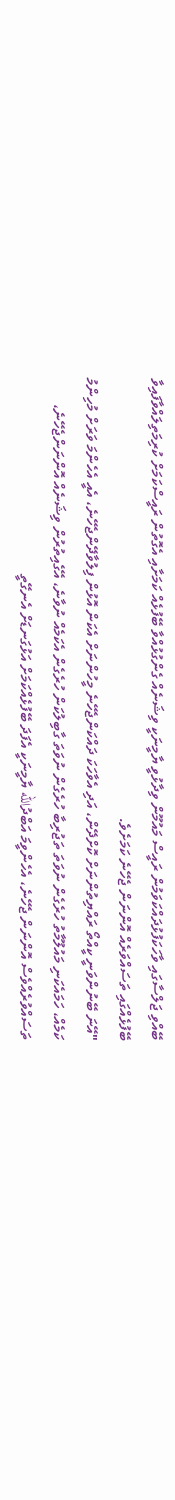ބޭއްވި ޖަލްސާގައި ވާހަކަފުޅުދައްކަވަމުން ރައީސް މައުމޫން ވިދާޅުވީ ޔާމީނަކީ ވިޝަނެއް ގެންގުޅުއްވާ ބޭފުޅެއް ކަމަށާއި އެގޮތުން ރައީސްކަމަށް ކުރިމަތިލައްވާފައިވާ ބޭފުޅެއްގައި ތަސައްވަރެއް އޮންނަން ޖެހޭނެ ކަމަށެވެ.
"އޭނަ ބޭނުންވަނީ ކީއްތޯ ރައްޔިތުންނަށް ކޮށްދޭން، އަދި އެވާހަކަ ދައްކަންޖެހޭނެ މީހުންނަށް އެކަން އޮޅުން ފިލުވާދޭންޖެހޭނެ، އެއީ އެހެންމަ ވަރަށް މުހިންމު ކަމެއް، ހަމައެކަނި މައުލޫމާތު ހުރެގެން ނުވަތަ ތަޖުރިބާ ހުރެގެން ނުވަތަ ގާބިލުކަން ހުރެގެން އެކަމެއް ނުވާނެ، އޭގެއިތުރުން ވިޝަނެއް އޮންނަންޖެހޭނެ، ތަސައްވުރެއްވެސް އޮންނަން ޖެހޭނެ، އެހެންވީމަ އަބްދުالله ޔާމީނަކީ އެފަދަ ބޭފުޅެއްކަމަށް އަޅުގަނޑަށް އެނގޭތީ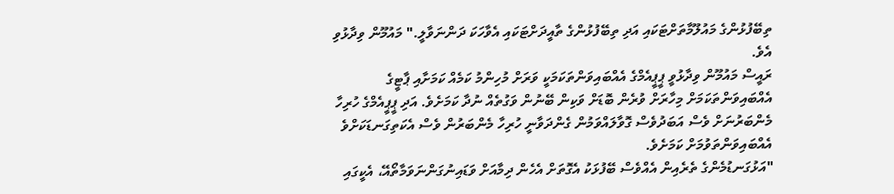ތިބޭފުޅުންގެ މައުލޫމާތަށްޓަކައި އަދި ތިބޭފުޅުންގެ ތާއީދަށްޓަކައި އެވާހަކަ ދަންނަވާލީ." މައުމޫން ވިދާޅުވި އެވެ.
ރައީސް މައުމޫން ވިދާޅުވީ ޕީޕީއެމްގެ އެއްބައިވަންތަކަމަކީ ވަރަށް މުހިންމު ކަމެއް ކަމަށާއި ޕާޓީގެ އެއްބައިވަންތަކަމަށް މިހާރަށް ވުރެން ބޮޑަށް ވަކިން ބޭނުން ވަގުތެއް ނުދާ ކަމަށެވެ. އަދި ޕީޕީއެމްގެ ހުރިހާ މެންބަރުނަށް ވެސް އަބަދުވެސް ގޮވާލައްވަމުން ގެންދަވާނީ ހުރިހާ މެންބަރުން ވެސް އެކަތިގަނޑަކަށްވެ އެއްބައިވަންތަވުމަށް ކަމަށެވެ.
"އަޅުގަނޑުމެންގެ ތެރެއިން އެއްވެސް ބޭފުޅަކު އެގޮތަށް އެހެން ދިމާއަށް ވަޑައިނުގަންނަވަމާތޯއޭ، އެކީގައި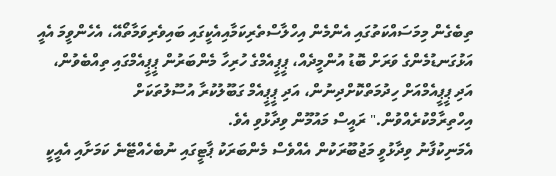ތިބެގެން މިމަސައްކަތުގައި އެންމެން އިހްލާސްތެރިކަމާއިއެކީގައި ބައިވެރިވަމާތޯއޭ، އެހެންވީމަ އެއީ އަޅުގަނޑުމެންގެ ވަރަށް ބޮޑު އުންމީދެއް، ޕީޕީއެމްގެ ހުރިހާ މެންބަރުން ޕީޕީއެމްގައި ތިއްބެވުން، އަދި ޕީޕީއެމްއަށް ހިދުމަތްކޮށްދިނުން، އަދި ޕީޕީއެމް ގަބޫލުކުރާ އުސޫލުތަކަށް އިހްތިރާމްކުރެއްވުން." ރައީސް މައުމޫން ވިދާޅުވި އެވެ.
އެމަނިކުފާނު ވިދާޅުވީ މަޖުބޫރަކުން އެއްވެސް މެންބަރަކު ޕާޓީގައި ނުބެހެއްޓޭނެ ކަމަށާއި އެއީކީ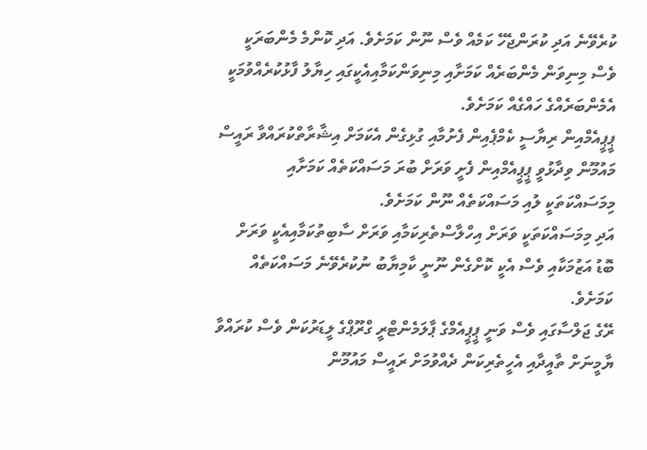ކުރެވޭނެ އަދި ކުރަންޖެހޭ ކަމެއް ވެސް ނޫން ކަމަށެވެ. އަދި ކޮންމެ މެންބަރަކީ ވެސް މިނިވަން މެންބަރެއް ކަމަށާއި މިނިވަންކަމާއިއެކީގައި ހިޔާލު ފާޅުކުރެއްވުމަކީ އެމެންބަރެއްގެ ހައްގެއް ކަމަށެވެ.
ޕީޕީއެމްއިން ރިޔާސީ ކެމްޕެއިން ފެށުމާއި ގުޅިގެން އެކަމަށް އިޝާރާތްކުރައްވާ ރައީސް މައުމޫން ވިދާޅުވީ ޕީޕީއެމްއިން ފެށީ ވަރަށް ބުރަ މަސައްކަތެއް ކަމަށާއި މިމަސައްކަތަކީ ލުއި މަސައްކަތެއް ނޫން ކަމަށެވެ.
އަދި މިމަސައްކަތަކީ ވަރަށް އިހްލާސްތެރިކަމާއި ވަރަށް ސާބިތުކަމާއިއެކީ ވަރަށް ބޮޑު އަޒުމަކާއި ވެސް އެކީ ކޮށްގެން ނޫނީ ކާމިޔާބު ނުކުރެވޭނެ މަސައްކަތެއް ކަމަށެވެ.
ރޭގެ ޖަލްސާގައި ވެސް ވަނީ ޕީޕީއެމްގެ ޕާލަމެންޓްރީ ގްރޫޕްގެ ލީޑަރުކަން ވެސް ކުރައްވާ ޔާމީނަށް ތާއީދާއި އެހީތެރިކަން ދެއްވުމަށް ރައީސް މައުމޫން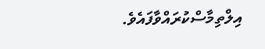އިލްތިމާސްކުރައްވާފައެވެ.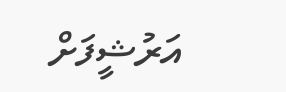އަރުޝީފަށް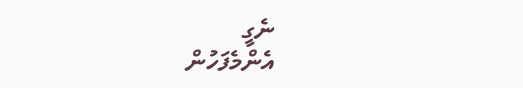ނެގީ
އެންމެފަހުން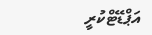އަޕްޑޭޓްކުރީ